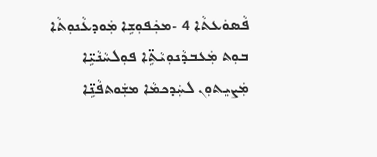ܦܵܣܘܿܥܬܵܐ 4 -ܡܟܲܦܘܼܫܹܐ ܡܲܘܕܥܵܢܘܼܬܵܐ ܒܘܼܬ ܡܲܥܒܕܵܢܘܼܝܵܬܹ̈ܐ ܦܘܼܠܚܵܢܵܝܹ̈ܐ
ܡܲܨܝܸܬܘܼܢ ܠܚܲܕܟܡܵܐ ܡܫܲܘܬܦܵܢܹ̈ܐ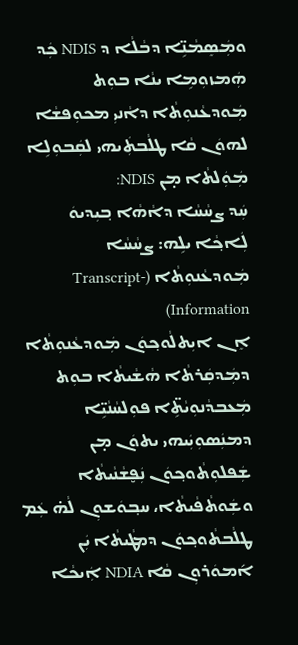ܘܡܲܣܸܡܵܢܹ̈ܐ ܕܒܵܠܵܐ ܕ NDIS ܟܲܕ ܗܲܡܙܘܼܡܹܐ ܝܢܵܐ ܒܘܼܬ ܡܲܘܕܥܵܢܘܼܬܵܐ ܕܐܵܢܝܼ ܡܟܘܼܦܫܵܐ ܠܗܘܿܢ ܩܵܐ ܛܠܵܒܬܲܝܗܝ ܠܩܲܒܘܼܠܹܐ ܡܲܘܲܠܬܵܐ ܡ̣ܢ NDIS:
ܚܲܕ ܨܚܵܚܵܐ ܕܐܵܗܵܐ ܒ݂ܝܼܕܝܘܿ ܠܲܐܟ݂ܵܐ ܝܠܹܗ: ܨܚܵܚܵܐ ܡܲܘܕܥܵܢܘܼܬܵܐ (Transcript-Information)
ܐܸܢ ܐܝܼܬܠܵܘܟ݂ܘܿܢ ܡܲܘܕܥܵܢܘܼܬܵܐ ܕܡܲܕܩܲܪܬܵܐ ܗܵܫܵܝܬܵܐ ܒܘܼܬ ܡܲܥܒܕܵܢܘܼܝܵܬܹ̈ܐ ܦܘܼܠܚܵܢܵܝܹ̈ܐ ܕܡܢܲܣܘܼܝܲܝܗܝ ܝܬܘܿܢ ܡ̣ܢ ܫܲܦܠܘܼܬܵܘܟ݂ܘܿܢ ܢܲܦ̮ܫܵܢܵܝܬܵܐ ܘܫܲܘܬܵܦܵܝܬܵܐ، ܚܒ݂ܘܿܫܘܼܢ ܠܵܗ̇ ܥܲܡ ܛܠܵܒܬܵܘܟ݂ܘܿܢ ܕܡܛܵܝܬܵܐ ܝܲܢ ܐ݇ܡܘܿܪܘܼܢ ܩܵܐ NDIA ܐܲܝܟܵܐ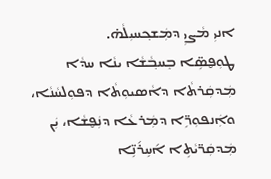ܐܢܝܼ ܡܵܨܝܼ ܕܡܲܫܟ݂ܚܝܼܠܵܗ̇.
ܛܘܼܦ̮ܣܹ̈ܐ ܒܸܚܒ݂ܵܫܵܐ ܝܢܵܐ ܚܕܵܐ ܡܲܕܩܲܪܬܵܐ ܕܐܵܣܝܘܼܬܵܐ ܕܦܘܼܠܚܵܢܵܐ، ܘܐܲܢܦܘܼܪܹ̈ܐ ܕܡܲܪܥܵܐ ܕܢܲܦ̮ܫܵܐ، ܝܲܢ ܡܲܕܩܲܪ̈ܝܵܬܹܐ ܐ݇ܚܹܪ݇ܢܹ̈ܐ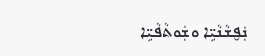ܢܲܦ̮ܫܵܢܵܝܹ̈ܐ ܘܫܲܘܬܵܦܵܝܹ̈ܐ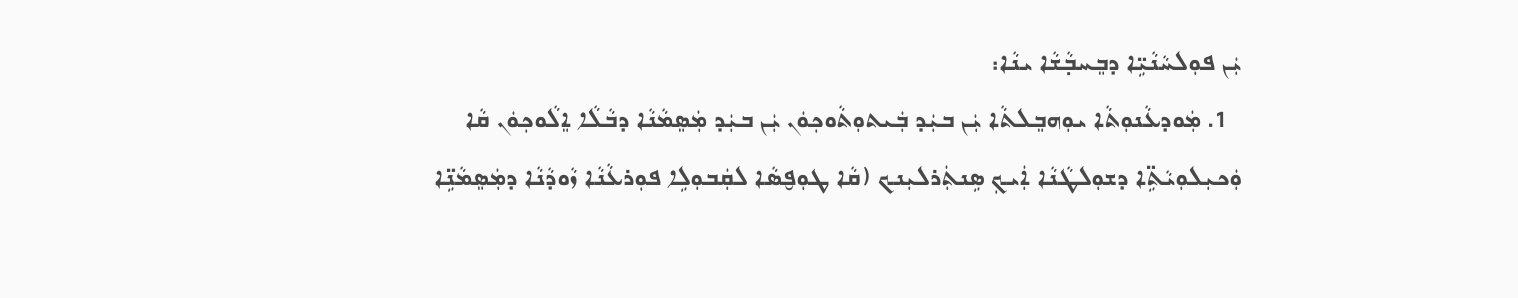ܝܲܢ ܦܘܼܠܚܵܢܵܝܹ̈ܐ ܕܒܸܚܒ݂ܵܫܵܐ ܝܢܵܐ:
  1. ܡܲܘܕܥܵܢܘܼܬܵܐ ܝܘܼܗܒܸܠܬܵܐ ܝܲܢ ܒܝܲܕ ܒܲܝܬܘܼܬܵܘܟ݂ܘܿܢ ܝܲܢ ܒܝܲܕ ܡܲܣܸܡܵܢܵܐ ܕܒܵܠܵܐ ܐܸܠܵܘܟ݂ܘܿܢ ܩܵܐ ܘܲܟܝܼܠܘܼܝܵܬܹ̈ܐ ܕܫܘܼܠܛܵܢܵܐ ܐܲܝܟ݂ ܣܹܢܬܲܪܠܝܼܢܟ (ܩܵܐ ܛܘܼܦ̮ܣܵܐ ܠܩܲܒܘܼܠܹܐ ܦܘ݂ܪܥܵܢܵܐ ܙܵܘܕܵܢܵܐ ܕܡܲܣܸܡܵܢܹ̈ܐ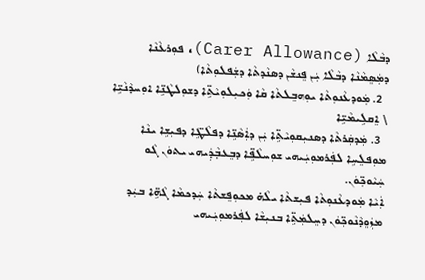ܕܒܵܠܵܐ (Carer Allowance)، ܦܘܼܪܥܵܢܵܐ ܕܡܲܣܸܡܵܢܵܐ ܕܒܵܠܵܐ ܝܲܢ ܦܸܢܫܵܢ ܕܣܢܵܕܬܵܐ ܕܫܲܦܠܘܼܬܵܐ)
  2. ܡܲܘܕܥܵܢܘܼܬܵܐ ܝܘܼܗܒܸܠܬܵܐ ܩܵܐ ܘܲܟܝܼܠܘܼܝܵܬܹ̈ܐ ܕܫܘܼܠܛܵܢܹ̈ܐ ܐܘܼܚܕܵܢܵܝܹ̈ܐ \ ܐܸܩܠܹܝܡܵܝܹ̈ܐ
  3. ܡܲܕܩܲܪܬܵܐ ܕܣܢܝܼܩܘܼܝܵܬܹ̈ܐ ܝܲܢ ܕܐܲܣܵܢܹ̈ܐ ܕܦܠܵܛܹ̈ܐ ܕܦܝܼܫܹܐ ܝܢܵܐ ܡܘܼܦܠܸܚܹܐ ܠܦܲܪܡܘܼܝܲܝܗܝ ܫܘܼܚܠܵܦܹ̈ܐ ܕܒܸܥܒ݂ܵܕܲܝܗܝ ܝܬܘܿܢ ܓܵܘ ܚܲܝܵܘܟ݂̈ܘܿܢ.
ܐܲܝܵܐ ܡܲܘܕܥܵܢܘܼܬܵܐ ܦܝܼܫܬܵܐ ܝܠܵܗ̇ ܡܟܘܼܦܸܫܬܵܐ ܚܲܕܟܡܵܐ ܓܵܗܹ̈ܐ ܒܝܲܕ ܡܙܲܘܸܕܵܢܵܘܟ݂̈ܘܿܢ ܕܚܸܠܡܲܬܹ̈ܐ ܒܢܝܼܫܵܐ ܠܦܲܪܡܘܼܝܲܝܗܝ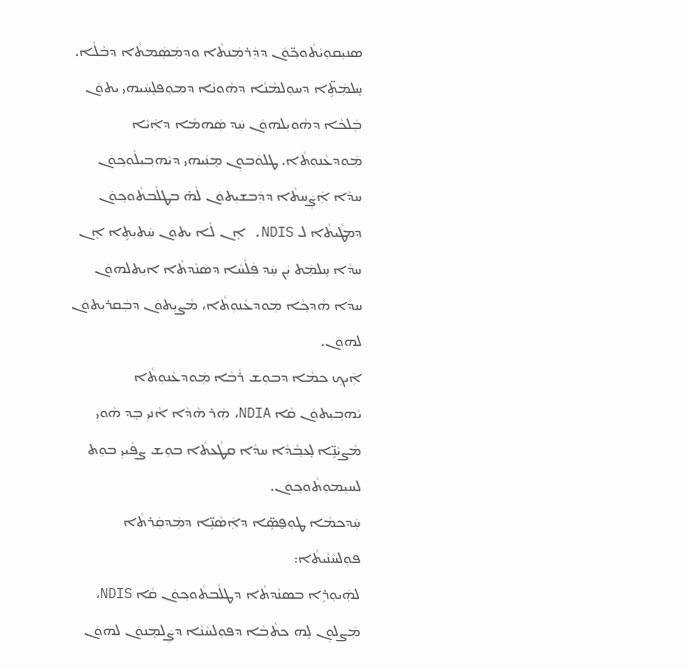ܣܢܝܼܩܘܼܝܵܬܵܘܟ݂̈ܘܿܢ ܕܕܲܪܡܲܢܬܵܐ ܘܕܡܲܣܲܡܬܵܐ ܕܒܵܠܵܐ. ܚܸܠܡܲܬܹ̈ܐ ܕܚܘܼܠܡܵܢܵܐ ܕܗܵܘܢܵܐ ܕܡܘܼܦܠܸܚܲܝܗܝ ܝܬܘܿܢ ܒܲܠܟܵܐ ܕܗܵܘܝܼܠܗܘܿܢ ܚܲܕ ܣܲܗܡܵܐ ܕܐܲܝܵܐ ܡܲܘܕܥܵܢܘܼܬܵܐ. ܛܠܘܿܒܘܼܢ ܡܸܢܲܝܗܝ ܕܝܵܗܒ݂ܝܼܠܵܘܟ݂ܘܿܢ ܚܕܵܐ ܐܲܨܲܚܬܵܐ ܕܕܲܒܫܝܼܬܘܿܢ ܠܵܗ̇ ܒܛܠܵܒܬܵܘܟ݂ܘܿܢ ܕܡܛܵܝܬܵܐ ܠ NDIS. ܐܸܢ ܠܵܐ ܝܬܘܿܢ ܚܲܬܝܼܬܹܐ ܐܸܢ ܚܕܵܐ ܚܸܠܡܲܬ ܝܲܢ ܚܲܕ ܦܲܠܵܚܵܐ ܕܣܢܵܕܬܵܐ ܐܝܼܬܠܗܘܿܢ ܚܕܵܐ ܗܵܕܟ݂ܵܐ ܡܲܘܕܥܵܢܘܼܬܵܐ، ܡܵܨܝܼܬܘܿܢ ܕܒܲܩܪܝܼܬܘܿܢ ܠܗܘܿܢ.
ܐܲܝܟ݂ ܟܡܵܐ ܕܒܘܼܫ ܪܵܒܵܐ ܡܲܘܕܥܵܢܘܼܬܵܐ ܝܵܗܒ݂ܝܼܬܘܿܢ ܩܵܐ NDIA، ܗܲܪ ܗܵܕܵܐ ܐܵܢܝܼ ܒܸܕ ܗܵܘܝܼ ܡܵܨܝܵܢܹ̈ܐ ܠܸܥܒ݂ܵܕܵܐ ܚܕܵܐ ܩܛܵܥܬܵܐ ܒܘܼܫ ܨܦܵܝܝܼ ܒܘܼܬ ܠܚܝܼܡܘܼܬܵܘܟ݂ܘܿܢ.
ܚܲܕܟܡܵܐ ܛܘܼܦ̮ܣܹ̈ܐ ܕܐܲܣܵܢܹ̈ܐ ܕܡܲܕܩܲܪܬܵܐ ܦܘܼܠܚܵܢܵܝܬܵܐ:
ܠܗܲܝܘܼܪܹܐ ܒܣܢܵܕܬܵܐ ܕܛܠܵܒܬܵܘܟ݂ܘܿܢ ܩܵܐ NDIS، ܡܲܨܠܘܼܢ ܠܹܗ ܟܬܵܒ݂ܵܐ ܕܦܘܼܠܚܵܢܵܐ ܕܨܲܠܡܸܢܘܿܢ ܠܗܘܿܢ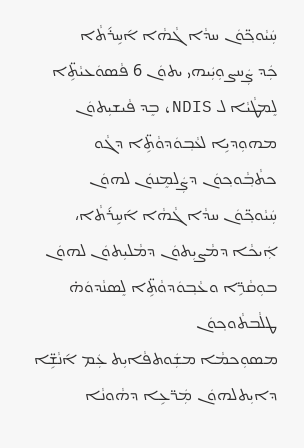ܚܲܝܵܘܟ݂̈ܘܿܢ ܚܕܵܐ ܓܵܗܵܐ ܐ݇ܚܹܪ݇ܬܵܐ
ܟܲܕ ܨܲܚܨܘܼܝܲܝܗܝ ܝܬܘܿܢ 6 ܦܵܣܘܿܥܝܵܬܹ̈ܐ ܠܸܡܛܵܝܵܐ ܠ NDIS، ܒܸܕ ܦܵܝܫܝܼܬܘܿܢ ܡܗܘܼܕܝܹܐ ܠܥܵܒ݂ܘܿܕܘܵܬܹ̈ܐ ܕܓܵܘ ܟܬܵܒ݂ܵܘܟ݂ܘܿܢ ܕܨܲܠܡܸܢܘܿܢ ܠܗܘܿܢ ܚܲܝܵܘܟ݂̈ܘܿܢ ܚܕܵܐ ܓܵܗܵܐ ܐ݇ܚܹܪ݇ܬܵܐ، ܐܲܝܟܵܐ ܕܡܵܨܝܼܬܘܿܢ ܕܡܵܠܝܼܬܘܿܢ ܠܗܘܿܢ ܒܘܼܩܵܪܹ̈ܐ ܘܥܵܒ݂ܘܿܕܘܵܬܹ̈ܐ ܠܸܣܢܵܕܘܿܗ̇ ܛܠܵܒܬܵܘܟ݂ܘܿܢ
ܡܣܘܼܟܡܵܐ ܡܫܲܘܬܦܵܐܝܼܬ ܥܲܡ ܐ݇ܢܵܫܹ̈ܐ ܕܐܝܼܬܠܗܘܿܢ ܡܲܪ̈ܥܹܐ ܕܗܵܘܢܵܐ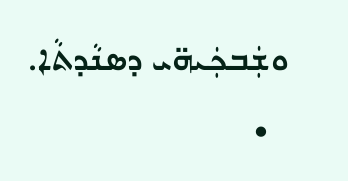ܘܫܲܒܟܲܝܗ̈ܝ ܕܣܢܵܕܬܵܐ.
  •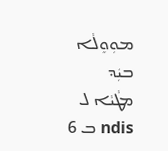ܡܘܼܘܸܠܵܐ ܒܝܲܕ
ܡܛܵܝܵܐ ܠ ndis ܒ 6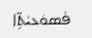ܦܵܣܘܿܥܝܵܬܹ̈ܐ